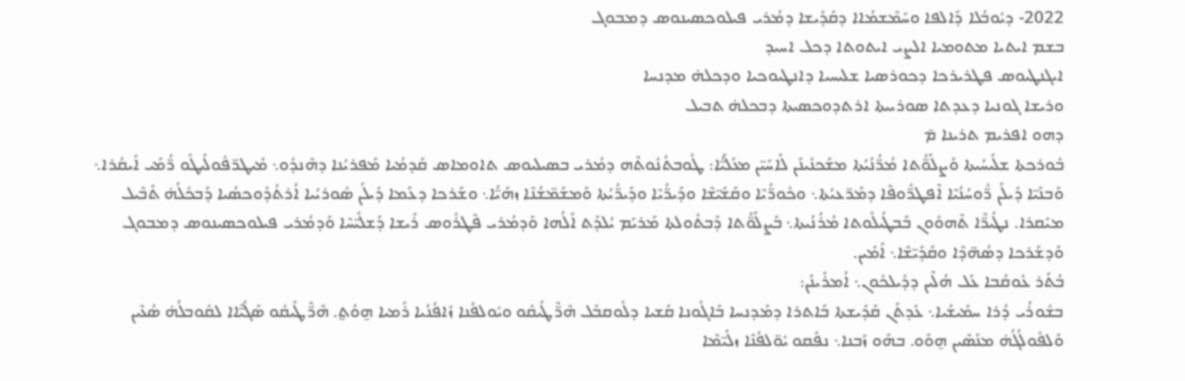2022- ܕܝܽܘܒܳܠܐ ܕܰܐܠܦܐ ܘܚܰܡܶܫܡܳܐܐ ܕܩܰܕܺܝܫܐ ܕܡܳܪܝ ܦܝܠܘܟܣܝܢܘܣ ܕܡܒܘܓ
ܒܫܡ ܐܝܬܝܐ ܡܬܘܡܝܐ ܐܠܨܝ ܐܝܬܘܬܐ ܕܟܠ ܐܚܝܕ
ܐܝܓܢܛܝܘܣ ܦܛܪܝܪܟܐ ܕܟܘܪܣܝܐ ܫܠܝܚܝܐ ܕܐܢܛܝܘܟܝܐ ܘܕܟܠܗ̇ ܡܕܢܚܐ
ܘܪܝܫܐ ܓܘܢܝܐ ܕܥܕܬܐ ܣܘܪܝܝܬܐ ܐܪܬܕܘܟܣܝܬܐ ܕܒܟܠܗ̇ ܬܒܝܠ
ܕܗܘ ܐܦܪܝܡ ܬܪܝܢܐ ܡ̄
ܒܽܘܪܟܬܐ ܫܠܺܝܚܳܝܬܐ ܘܰܨܠܰܘ̈ܳܬܐ ܡܳܪ̈ܳܢܳܝܳܬܐ ܡܫܰܟܢܺܝܢܰܢ ܠܰܐܚܰܝ̈ܢ ܡܥܰܠܰܝ̈ܳܐ: ܛܽܘܒܬܳܢܽܘܬܶܗ ܕܡܳܪܝ ܒܣܝܠܝܘܣ ܬܐܘܡܐܣ ܩܰܕܡܳܝܐ ܡܰܦܪܝܳܢܐ ܕܗܶܢܕܽܘ܆ ܡܺܝܛܪ̈ܦܽܘܠܺܝܛܽܘ ܪ̈ܳܡܰܝ ܐܺܝܩܳܪܐ܆ ܘܰܒܢܰܝ̈ܐ ܕܺܝܠܰܢ ܪ̈ܽܘܚܳܢܳܝܶܐ ܐܶܦܛܪ̈ܽܘܦܶܐ ܕܡܰܪ̈ܥܝܳܬܐ܆ ܘܟܽܘܪ̈ܳܝܶܐ ܘܩܰܫܺܝ̈ܫܶܐ ܘܕܰܝܪ̈ܳܝܶܐ ܘܕܰܝܪ̈ܳܝܳܬܐ ܘܰܡܫܰܡ̈ܫܳܢܶܐ ܙܗܰܝ̈ܳܐ܆ ܘܫܰܪܟܐ ܕܥܰܡܐ ܕܺܝܠܰܢ ܣܽܘܪܝܳܝܐ ܐܳܪܬܳܕܽܘܟܣܳܝܐ ܕܰܒܟܽܠܳܗ̇ ܬܺܒܶܝܠ ܡܝܰܩܪܐ. ܢܛܺܝܪ̈ܶܐ ܬܶܗܘܽܘܢ ܒܰܒܛܺܝܠܽܘܬܐ ܡܳܪܳܢܳܝܬܐ܆ ܒܰܨܠܰܘ̈ܳܬܐ ܕܰܒܬܽܘܠܬܐ ܡܰܪܝܰܡ ܝܳܠܕܰܬ ܐܰܠܳܗܐ ܘܰܕܡܳܪܝ ܦܶܛܪܽܘܣ ܪܺܝܫܐ ܕܰܫܠܺܝ̈ܚܶܐ ܘܰܕܡܳܪܝ ܦܝܠܘܟܣܝܢܘܣ ܕܡܒܘܓ ܘܰܕܫܰܪܟܐ ܕܣܳܗ̈ܕܶܐ ܘܩܰܕܺܝ̈ܫܶܐ܆ ܐܰܡܺܝܢ.
ܒܳܬܰܪ ܥܽܘܩܳܒܐ ܥܰܠ ܗܳܠܶܝܢ ܕܕܺܝܠܟܽܘܢ܆ ܐܳܡܪܺܝܢܰܢ:
ܒܫܽܘܪܳܝ ܕܳܪܐ ܚܡܺܝܫܳܝܐ܆ ܥܺܕܬܰܢ ܩܰܕܺܝܫܬܐ ܒܰܐܬܪܐ ܕܡܰܕܢܚܐ ܒܰܐܓܽܘܢܐ ܩܰܫܝܐ ܕܠܽܘܩܒܰܠ ܗܶܪ̈ܶܛܺܝܩܽܘ ܘܝܽܘܠܦܳܢܐ ܙܺܐܦܳܢܳܝܐ ܪܰܡܝܐ ܗ̱ܘܳܬ݀. ܗܶܪ̈ܶܛܺܝܩܽܘ ܣܰܓܺܝ̈ܶܐܐ ܠܩܽܘܒܠܳܗ̇ ܣܳܥܶܝܢ ܘܰܠܦܽܘܠܳܓܳܗ̇ ܡܢܰܣܶܝܢ ܗ̱ܘܰܘ. ܒܗܰܘ ܙܰܒܢܐ܆ ܢܦܰܩܘ ܝܽܘ̈ܠܦܳܢܶܐ ܙܠܺܝ̈ܡܶܐ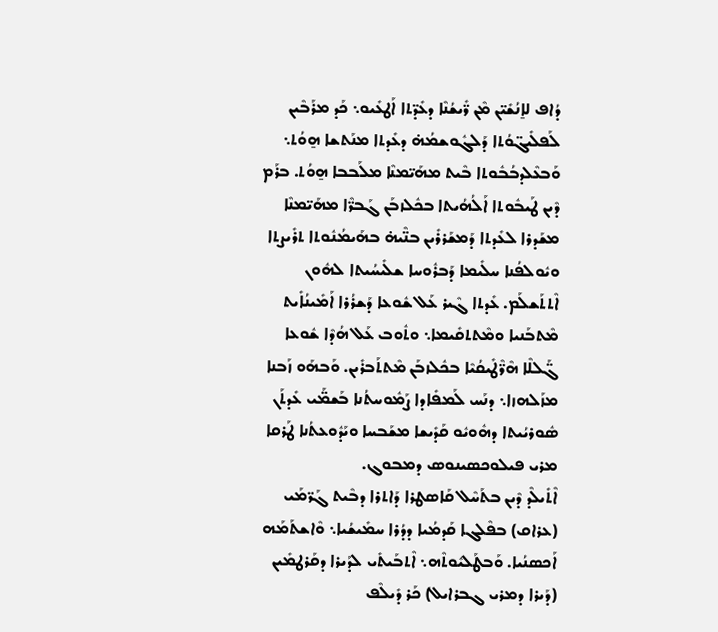ܕܳܐܦ ܠܐ̱ܢܳܫܺܝ̈ܢ ܡܶܢ ܪ̈ܺܝܫܳܢܶܐ ܕܥܺܕ̈ܬܐ ܐܰܛܥܺܝܘ܆ ܟܰܕ ܡܪܰܒܶܝܢ ܠܰܦܠܺܝܓ̈ܘܳܬܐ ܕܰܠܓܽܘܫܡܳܗ̇ ܕܥܺܕܬܐ ܡܢܰܬܫܐ ܗ̱ܘܳܬ܆ ܘܰܒܥܶܠܕܒܳܒܽܘܬܐ ܒܶܝܬ ܡܗܰܝ̈ܡܢܶܐ ܡܠܰܒܒܐ ܗ̱ܘܳܬ. ܒܪܰܡ ܕܶܝܢ ܛܰܝܒܽܘܬܐ ܐܰܠܳܗܳܝܬܐ ܒܟܽܠܙܒܰܢ ܓܰܒܪ̈ܶܐ ܡܗܰܝ̈ܡܢܶܐ ܡܫܰܕܪܐ ܠܥܺܕܬܐ ܕܰܡܫܰܪܪܺܝܢ ܒܢ̈ܶܝܗ̇ ܒܗܰܝܡܳܢܽܘܬܐ ܬܪܺܝܨܬܐ ܘܝܽܘܠܦܳܢܐ ܚܠܺܝܡܐ ܕܰܒܪܽܘܚܐ ܫܠܺܝܚܳܝܬܐ ܠܗܽܘܢ ܐܶܬܬܰܫܠܰܡ. ܥܺܕܬܐ ܓܶܝܪ ܥܰܠ ܫܽܘܥܐ ܕܰܫܪܳܪܐ ܐܰܡܺܝܢܳܐܺܝܬ ܡܶܬܒܰܢܝܐ ܘܡܶܬܬܩܺܝܡܐ܆ ܘܬܽܘܒ ܥܰܠ ܗܳܕܶܐ ܫܽܘܥܐ ܓ̈ܰܠܠܶܐ ܗܶܪ̈ܶܛܺܝܩܳܝܶܐ ܒܟܽܠܙܒܰܢ ܡܶܬܬܰܒܪܺܝܢ. ܘܰܒܗܰܘ ܙܰܒܢܐ ܡܙܰܠܗܙܐ܆ ܕܢܰܚ ܠܰܡܦܺܐܕܐ ܨܰܡܽܘܚܬܳܢܐ ܒܰܫܡ̈ܰܝ ܥܺܕܬܰܢ ܣܽܘܪܝܳܝܬܐ ܕܗܽܘܝܽܘ ܩܰܕܺܝܫܐ ܡܫܰܒܚܐ ܘܝܰܕܽܘܥܬܳܢܐ ܛܰܪܩܐ ܡܪܝ ܦܝܠܘܟܣܝܢܘܣ ܕܡܒܘܓ.
ܐܶܬܺܝܠܶܕ ܕܶܝܢ ܒܬܰܚܶܠ ܩܰܐܣܛܪܐ ܕܰܐܬܪܐ ܕܒܶܝܬ ܓܰܪ̈ܡܰܝ (ܥܪܐܩ) ܒܦܶܠܓܐ ܩܰܕܡܳܝܐ ܕܕܳܪܐ ܚܡܺܝܫܳܝܐ܆ ܘܶܐܫܬܰܡܰܗ ܐܰܟܣܢܳܝܐ. ܘܰܒܛܰܠܝܽܘܬܶܗ܆ ܐܶܬܒܰܝܬܺܝ ܠܕܰܝܪܐ ܕܩܰܪܛܡܺܝܢ (ܕܰܝܪܐ ܕܡܪܝ ܓܒܪܐܝܠ) ܟܰܪ ܕܺܝܠܶܦ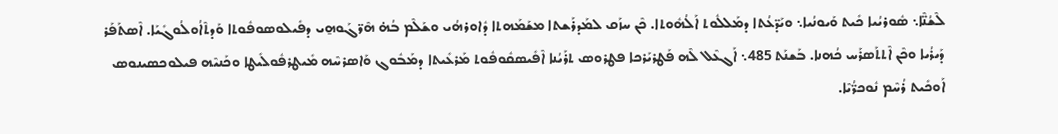ܠܶܫܳܢ̈ܶܐ܆ ܣܽܘܪܝܳܝܐ ܟܺܝܬ ܘܰܝܘܢܳܝܐ܆ ܘܝܰܕ̈ܥܳܬܐ ܕܡܰܠܠܽܘܬ ܐܰܠܳܗܽܘܬܐ. ܟܶܢ ܚܙܰܩ ܠܡܰܕܪܰܫܬܐ ܡܫܰܡܰܗܬܐ ܕܽܐܘܪܗܳܝ ܘܫܰܠܶܡ ܒܳܗ̇ ܗܶܪ̈ܓܰܘܗ̱ܝ ܕܦܺܝܠܘܣܘܦܽܘܬܐ ܘܰܕܬܶܐܳܘܠܳܘܓܺܝܰܐ. ܐܶܣܬܰܦܰܪ ܕܰܝܪܳܝܐ ܘܟܶܢ ܐܶܬܬܰܣܪܰܚ ܟܳܗܢܐ. ܒܰܫܢܰܬ 485܆ ܐܰܓܥܶܠ ܠܶܗ ܦܰܛܪܝܰܪܟܐ ܦܛܪܘܣ ܬܪܰܝܳܢܐ ܐܶܦܺܝܣܩܽܘܦܽܘܬ ܡܰܪܥܺܝܬܐ ܕܡܰܒܽܘܓ ܘܰܐܣܪܚܶܗ ܡܺܝܛܪܦܽܘܠܺܝܛܐ ܘܟܰܢܝܶܗ ܦܝܠܘܟܣܝܢܘܣ ܐܰܘܟܺܝܬ ܪܳܚܶܡ ܢܽܘܟܪ̈ܳܝܶܐ.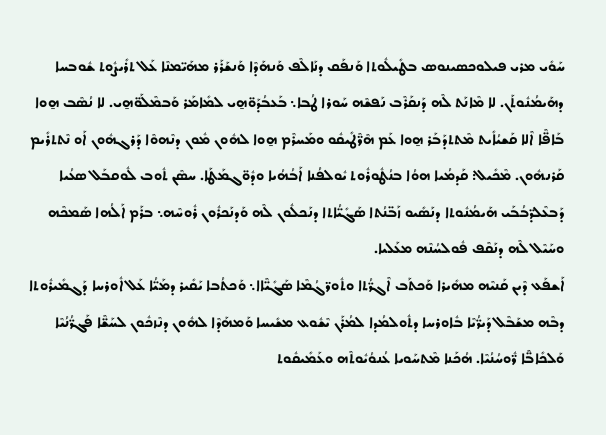ܚܰܘܺܝ ܡܪܝ ܦܝܠܘܟܣܝܢܘܣ ܒܛܺܝܠܽܘܬܐ ܘܰܢܦܰܩ ܕܢܰܐܠܶܦ ܘܰܢܗܰܕܶܐ ܘܰܢܫܰܪܰܪ ܡܗܰܝ̈ܡܢܶܐ ܥܰܠ ܬܪܺܝܨܽܘܬ ܫܽܘܒܚܐ ܕܗܰܝܡܳܢܽܘܬܰܢ. ܠܐ ܡܶܐܢܰܬ ܠܶܗ ܕܰܢܩܰܪܶܒ ܢܰܦܫܶܗ ܚܰܘܪܐ ܛܳܒܐ܆ ܒܰܥܒܳܕܰܘ̈ܗ̱ܝ ܠܡܺܐܡܰܪ ܘܰܒܡܶܠܰܘ̈ܗ̱ܝ. ܠܐ ܢܳܣܶܒ ܗ̱ܘܐ ܒܰܐܦ̈ܶܐ ܐܶܠܐ ܩܰܫܝܳܐܺܝܬ ܡܶܬܬܕܰܒܰܪ ܗ̱ܘܐ ܥܰܡ ܗܶܪ̈ܶܛܺܝܩܽܘ ܘܡܰܚܪܶܡ ܗ̱ܘܐ ܠܗܽܘܢ ܡܽܘܢ ܕܢܶܗܘܶܐ ܕܰܪܓܗܽܘܢ ܐܰܘ ܢܶܬܬܪܺܝܡ ܩܰܪܢܗܽܘܢ. ܡܶܟܺܝܠ: ܩܰܕܡܳܝܐ ܗܘܳܐ ܒܢܳܛܽܘܪܽܘܬ ܝܽܘܠܦܳܢܐ ܐܰܒܳܗܳܝܐ ܘܕܽܘ̈ܓܡܰܛܰܐ. ܚܣܶܢ ܬܽܘܒ ܠܽܘܩܒܰܠ ܣܥܳܝܐ ܕܰܒܥܶܠܕ̈ܒܳܒܰܝ ܗܰܝܡܳܢܽܘܬܐ ܕܢܰܣܺܝܘ ܙܰܒ̈ܢܳܬܐ ܣܰܓܺܝ̈ܳܐܬܐ ܕܢܰܟܠܽܘܢ ܠܶܗ ܘܰܕܢܰܟܪܽܘܢ ܪܽܘܚܶܗ܆ ܒܪܰܡ ܐܰܠܳܗܐ ܣܰܡܟܶܗ ܘܚܰܝܶܠ ܠܶܗ ܕܢܰܩܶܦ ܦܽܘܠܚܳܢܶܗ ܡܥܰܠܝܐ.
ܐܰܫܦܰܥ ܕܶܝܢ ܩܰܢܝܶܗ ܡܗܺܝܪܐ ܘܰܟܬܰܒ ܐܶܓܪ̈ܳܬܐ ܘܬܽܘܪ̈ܓܳܡܶܐ ܣܰܓܺܝ̈ܶܐܐ܆ ܘܰܟܬܳܒܐ ܝܰܩܺܝܪ ܕܡܰܝ̈ܳܐ ܥܰܠ ܐܽܘܪܚܐ ܕܰܓܡܺܝܪܽܘܬܐ ܕܒܶܗ ܡܫܰܒܶܠ ܕܰܝܪ̈ܳܝܶܐ ܒܽܐܘܪܚܐ ܕܬܽܘܠܡܳܕܐ ܠܡܳܪܰܢ ܝܶܫܽܘܥ ܡܫܺܝܚܐ ܘܰܡܗܰܕܶܐ ܠܗܽܘܢ ܕܢܶܙܟܽܘܢ ܠܚܰܫ̈ܶܐ ܦܰܓܪ̈ܳܢܳܝܶܐ ܘܰܠܟܺܐܒ̈ܶܐ ܪ̈ܽܘܚܳܢܳܝܶܐ. ܗܳܟܰܢܐ ܡܶܬܚܰܘܝܐ ܥܳܢܘܳܝܽܘܬܶܗ ܘܥܰܡܺܝܩܽܘܬ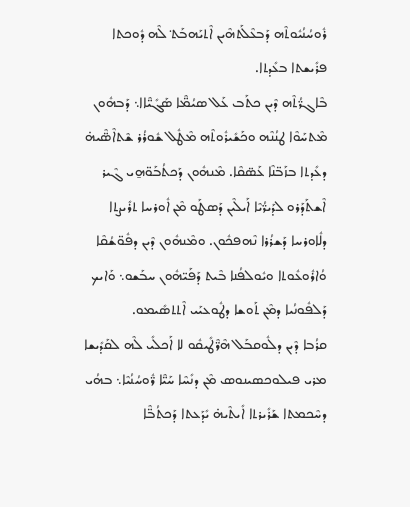ܪܽܘܚܳܢܳܝܽܘܬܶܗ ܕܰܒܥܶܠܰܬܗܶܝܢ ܐܶܬܝܰܗܒܰܬ݀ ܠܶܗ ܕܽܘܟܬܐ ܦܪܺܝܫܬܐ ܒܥܺܕܬܐ.
ܒܶܐܓܪ̈ܳܬܶܗ ܕܶܝܢ ܟܬܰܒ ܥܰܠ ܣܝܳܡ̈ܶܐ ܣܰܓܺܝ̈ܶܐܐ܆ ܕܰܒܗܽܘܢ ܡܶܬܚܰܘܶܐ ܛܢܳܢܶܗ ܘܟܰܫܺܝܪܽܘܬܶܗ ܡܶܛܽܠ ܫܽܘܪܳܪ ܫܶܬܐܶܣ̈ܶܝܗ̇ ܕܥܺܕܬܐ ܒܙܰܒ̈ܢܶܐ ܥܰܣ̈ܩܶܐ. ܡܶܢܗܽܘܢ ܕܰܟܬܳܒܰܘ̈ܗ̱ܝ ܓܶܝܪ ܐܶܫܬܰܕܰܪܘ ܠܕܰܝܪ̈ܳܝܶܐ ܐܰܝܠܶܝܢ ܕܰܣܛܰܘ ܡܶܢ ܐܽܘܪܚܐ ܬܪܺܝܨܬܐ ܕܠܽܐܘܪܚܐ ܕܰܫܪܳܪܐ ܢܶܗܦܟܽܘܢ. ܘܡܶܢܗܽܘܢ ܕܶܝܢ ܕܦܽܘ̈ܫܳܩܶܐ ܘܳܐܪܽܘܥܽܘܬܐ ܘܝܽܘܠܦܳܢܐ ܒܶܝܬ ܕܰܦܰܝ̈ܗܽܘܢ ܚܒܰܫܘ܆ ܘܰܐܝܟ ܕܰܠܦܽܘܢܳܝܐ ܕܡܶܢ ܬܰܘܫܐ ܕܛܽܘܥܝܰܝ ܐܶܬܬܣܺܝܡܘ.
ܩܪܳܒܐ ܕܶܝܢ ܕܠܽܘܩܒܰܠ ܗܶܪ̈ܶܛܺܝܩܽܘ ܠܐ ܐܰܟܠܺܝ ܠܶܗ ܠܩܰܕܺܝܫܐ ܡܪܝ ܦܝܠܘܟܣܝܢܘܣ ܡܶܢ ܕܢܺܚܶܐ ܚܰܝ̈ܶܐ ܪ̈ܽܘܚܳܢܳܝܶܐ܆ ܒܗܳܝ ܕܚܶܟܡܬܐ ܫܰܪܺܝܪܬܐ ܐܺܝܬܶܝܗ̇ ܝܺܕܰܥܬܐ ܕܰܟܬܳܒ̈ܶܐ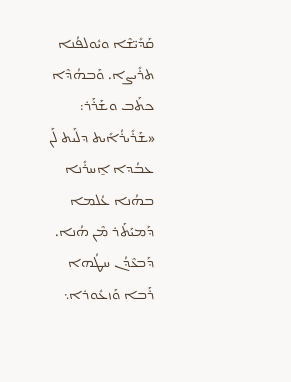ܩܰܕܺܝ̈ܫܶܐ ܘܝܽܘܠܦܳܢܐ ܬܪܺܝܨܐ. ܘܰܒܗܳܕܶܐ ܟܬܰܒ ܘܫܰܪܰܪ: «ܫܰܪܺܝܪܳܐܺܝܬ ܕܠܰܝܬ ܠܰܢ ܥܒܳܕܐ ܐ̱ܚܪܺܢܐ ܒܗܳܢܐ ܥܳܠܡܐ ܕܰܡܝܰܬܰܪ ܡܶܢ ܗܳܢܐ. ܕܰܒܥܶܕܳܢ ܚܛܳܗܐ ܪܰܒܐ ܘܰܙܥܽܘܪܐ܆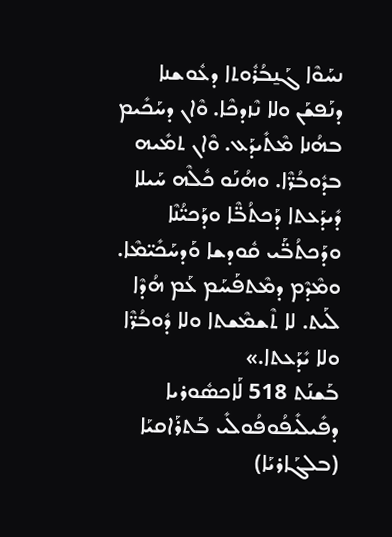ܢܚܰܘܶܐ ܓܰܢ̱ܒܳܪܽܘܬܐ ܕܥܽܘܫܢܐ ܕܢܰܦܫܰܢ ܘܠܐ ܢܶܙܕܟܶܐ. ܘܶܐܢ ܕܚܰܟܺܝܡ ܒܗܳܢܐ ܡܶܬܺܝܕܰܥ. ܘܶܐܢ ܬܡܺܝܗ ܒܕܽܘܒܳܪ̈ܶܐ. ܘܗܳܢܰܘ ܟܽܠܶܗ ܚܰܝܠܐ ܕܺܝܕܰܥܬܐ ܕܰܟܬܳܒ̈ܶܐ ܘܕܰܟܝ̈ܳܢܶܐ ܘܕܰܟܬܳܒ̈ܰܝ ܩܽܘܕܫܐ ܘܰܕܚܰܟܺܝ̈ܡܶܐ. ܘܡܶܕܶܡ ܕܡܶܬܦܰܚܰܡ ܥܰܡ ܗܳܕܶܐ ܠܰܝܬ. ܠܐ ܬܶܫܡܶܫܬܐ ܘܠܐ ܕܽܘܒܳܪ̈ܶܐ ܘܠܐ ܝܺܕܰܥܬܐ.»
ܒܰܫܢܰܬ 518 ܠܰܐܟܣܽܘܪܝܐ ܕܦܺܝܠܺܝܦܳܘܦܳܘܠܺܝ ܒܰܬܪܰܐܩܝܰܐ (ܒܠܓܰܐܪܝܰܐ)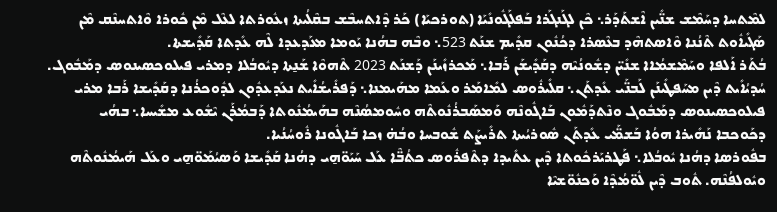ܠܡܶܬܚܐ ܕܚܰܡܶܫ ܫܢ̈ܺܝܢ ܐܶܫܬܰܕܰܪ܆ ܟܶܢ ܠܓܰܢܓܰܪܐ ܒܰܦܠܰܓܽܘܢܺܝܰܐ (ܬܘܪܟܝܰܐ) ܟܰܪ ܕܶܐܬܚܒܶܫ ܒܩܶܠܳܝܬܐ ܙܥܽܘܪܬܐ ܠܥܶܠ ܡܶܢ ܟܽܘܪܐ ܘܶܐܬܚܢܶܩ ܡܶܢ ܣܰܓܺܝܐܽܘܬ ܬܶܢܳܢܐ ܘܶܐܣܬܗܶܕ ܒܥܶܣܪܐ ܕܟܳܢܽܘܢ ܩܕܺܝܡ ܫܢܰܬ 523܆ ܘܒܶܗ ܒܗܳܢܐ ܝܰܘܡܐ ܡܥܰܕܥܕܐ ܠܶܗ ܥܺܕܬܐ ܩܰܕܺܝܫܬܐ.
ܒܳܬܰܪ ܐܰܠܦܐ ܘܚܰܡܶܫܡܳܐܐ ܫܢܺܝ̈ܢ ܕܫܽܘܢܳܝܶܗ ܕܩܰܕܺܝܫܰܢ ܪܰܒܐ܆ ܡܰܟܪܙܺܝܢܰܢ ܕܰܫܢܰܬ 2023 ܬܶܗܘܶܐ ܫܰܢ̱ܬܐ ܕܝܽܘܒܳܠܐ ܕܡܪܝ ܦܝܠܘܟܣܝܢܘܣ ܕܡܰܒܽܘܓ. ܚܳܕܝܳܐܺܝܬ ܕܶܝܢ ܡܚܰܦܛܺܝܢܰܢ ܠܰܒܢ̈ܰܝ ܥܺܕܬܰܢ܆ ܩܠܺܝܪܽܘܣ ܠܡܺܐܡܰܪ ܘܥܰܡܐ ܡܗܰܝܡܢܐ܆ ܕܰܦܪܺܝܫܳܐܺܝܬ ܢܥܰܕܥܕܽܘܢ ܠܕܽܘܟܪܳܢܐ ܕܩܰܕܺܝܫܐ ܪܰܒܐ ܡܪܝ ܦܝܠܘܟܣܝܢܘܣ ܕܡܰܒܽܘܓ ܘܢܶܬܕܰܡܽܘܢ ܒܰܐܓܽܘܢܶܗ ܘܰܡܣܰܒܪܳܢܽܘܬܶܗ ܘܚܽܘܡܣܳܢܶܗ ܒܗܰܝܡܳܢܽܘܬܐ ܕܰܒܡܳܪܰܢ ܝܶܫܽܘܥ ܡܫܺܝܚܐ܆ ܒܗܳܝ ܕܟܰܘܟܒܐ ܢܰܗܺܝܪܐ ܗܘܳܐ ܒܰܫܡ̈ܰܝ ܥܺܕܬܰܢ ܣܽܘܪܝܳܝܬܐ ܬܪܺܝܨܰܬ ܫܽܘܒܚܐ ܘܒܳܗ̇ ܙܟܐ ܒܰܐܓܽܘܢܐ ܪܽܘܚܳܢܳܝܐ.
ܒܦܽܘܪܣܐ ܕܗܳܢܐ ܝܽܘܒܳܠܐ܆ ܦܰܛܪܝܰܪܟܽܘܬܐ ܕܶܝܢ ܥܬܺܝܕܐ ܕܬܶܦܪܽܘܣ ܟܬܳܒ̈ܶܐ ܥܰܠ ܚܰܝܰܘ̈ܗ̱ܝ ܕܗܳܢܐ ܩܰܕܺܝܫܐ ܘܰܣܝܳܡܰܘ̈ܗ̱ܝ ܘܥܰܠ ܗܰܝܡܳܢܽܘܬܶܗ ܘܝܽܘܠܦܳܢܶܗ. ܬܽܘܒ ܕܶܝܢ ܠܽܘ̈ܡܳܕܶܐ ܘܰܟܢܽܘ̈ܫܝܶܐ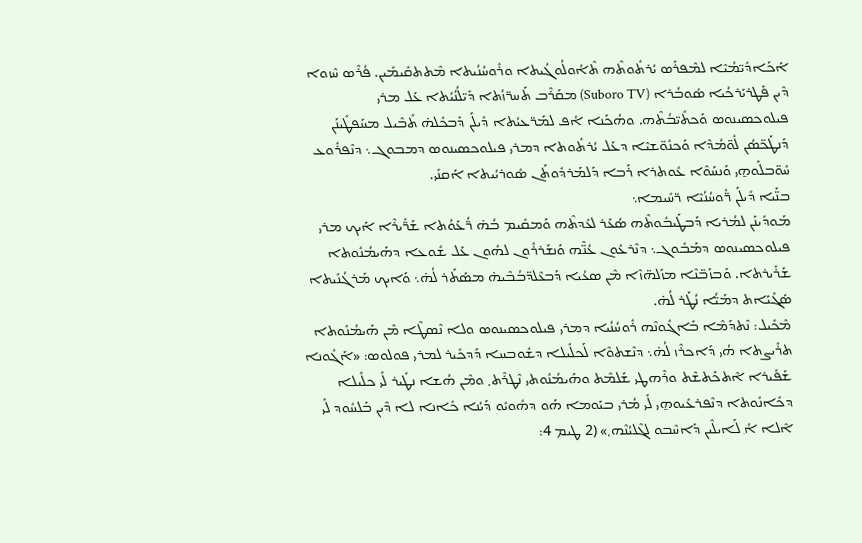ܐܰܟܰܐܕܺܝ̈ܡܳܝܶܐ ܠܡܶܦܪܰܣ ܝܳܪܬܽܘܬܶܗ ܬܶܐܳܘܠܳܘܓܳܝܬܐ ܘܪܽܘܚܳܢܳܝܬܐ ܡܶܬܬܩܺܝܡܺܝܢ. ܦܳܪܶܣ ܚܶܙܘܐ ܕܶܝܢ ܦܰܛܪܝܰܪܟܳܝܐ ܣܽܘܒܳܪܐ (Suboro TV) ܡܩܰܪܶܒ ܬܰܚܪ̈ܙܳܬܐ ܕܺܝ̈ܠܳܢܳܝܳܬܐ ܥܰܠ ܡܪܝ ܦܝܠܘܟܣܝܢܘܣ ܘܰܟܬܺܝ̈ܒܳܬܶܗ. ܘܗܳܟܰܢܐ ܐܳܦ ܠܡܰܪ̈ܥܝܳܬܐ ܕܺܝܠܰܢ ܕܰܒܟܽܠܗ̇ ܬܺܒܶܝܠ ܡܚܰܦܛܺܝܢܰܢ ܕܰܢܛܰܟ̈ܣܳܢ ܠܽܘ̈ܡܳܕܶܐ ܘܰܟܢܽܘ̈ܫܝܶܐ ܕܥܰܠ ܝܳܪܬܽܘܬܐ ܕܡܪܝ ܦܝܠܘܟܣܝܢܘܣ ܕܡܒܘܓ܆ ܕܢܶܦܪܽܘܥ ܚܽܘ̈ܒܠܰܘܗ̱ܝ ܘܰܢܚܰܘܶܐ ܥܽܘܬܪܐ ܪܰܒܐ ܕܰܠܡܰܪܕܽܘܬܰܢ ܣܽܘܪܝܳܝܬܐ ܐܰܩܢܺܝ.
ܒܢ̈ܰܝܐ ܕܺܝܠܰܢ ܪ̈ܽܘܚܳܢܳܝܶܐ ܪ̈ܚܺܝܡܐ܆
ܡܰܘܕܺܝܢܰܢ ܠܡܳܪܝܐ ܕܰܒܛܰܝܒܽܘܬܶܗ ܣܳܥܰܪ ܠܥܺܕܬܶܗ ܘܰܡܩܺܝܡ ܒܳܗ̇ ܪ̈ܳܥܰܘܳܬܐ ܫܰܪ̈ܺܝܪܶܐ ܐܰܝܟ ܡܪܝ ܦܝܠܘܟܣܝܢܘܣ ܕܡܰܒܽܘܓ܆ ܕܢܶܪܥܽܘܢ ܥܳܢ̈ܶܗ ܘܰܢܫܰܪܪܽܘܢ ܠܗܽܘܢ ܥܰܠ ܫܽܘܥܐ ܕܗܰܝܡܳܢܽܘܬܐ ܫܰܪܺܝܪܬܐ. ܘܰܒܙܰܒ̈ܢܶܐ ܡܙܰܠܗ̈ܙܶܐ ܡܶܢ ܣܥܳܝܐ ܕܰܒܥܶܠܕ̈ܒܳܒܶܝܗ̇ ܡܣܰܬܰܪ ܠܳܗ̇܆ ܘܰܐܝܟ ܡܰܪܓܳܢܺܝܬܐ ܣܰܓܺܝܰܐܬ ܕܡܰܝ̈ܳܐ ܢܳܛܰܪ ܠܳܗ̇.
ܡܶܟܺܝܠ: ܢܶܬܕܰܡܶܐ ܒܰܐܓܽܘܢܶܗ ܪܽܘܚܳܢܳܝܐ ܕܡܪܝ ܦܝܠܘܟܣܝܢܘܣ ܘܠܐ ܢܶܣܛܶܐ ܡܶܢ ܗܰܝܡܳܢܽܘܬܐ ܬܪܺܝܨܬܐ ܗܳܝ ܕܰܐܟܪܶܙ ܠܳܗ̇܆ ܕܢܶܫܬܘܶܐ ܠܰܟܠܺܝܠܐ ܕܫܽܘܒܚܐ ܕܰܕܟܺܝܪ ܠܡܪܝ ܦܘܠܘܣ: «ܐܰܓܽܘܢܐ ܫܰܦܺܝܪܐ ܐܶܬܟܰܬܫܶܬ ܘܪܶܗܛܝ ܫܰܠܡܶܬ ܘܗܰܝܡܳܢܽܘܬܝ ܢܶܛܪܶܬ܂ ܘܡܶܢ ܗܳܫܐ ܢܛܺܝܪ ܠܺܝ ܟܠܺܝܠܐ ܕܟܺܐܢܽܘܬܐ ܕܢܶܦܪܥܺܝܘܗ̱ܝ ܠܺܝ ܡܳܪܝ ܒܝܰܘܡܐ ܗܰܘ ܕܗܽܘܝܽܘ ܕܰܝܳܢܐ ܟܺܐܢܐ ܠܐ ܕܶܝܢ ܒܰܠܚܽܘܕ ܠܺܝ ܐܶܠܐ ܐ݂ܳ ܠܰܐܝܠܶܝܢ ܕܰܐܚܶܒܘ ܠܓܶܠܝܳܢܶܗ܂» (2 ܛܝܡ 4: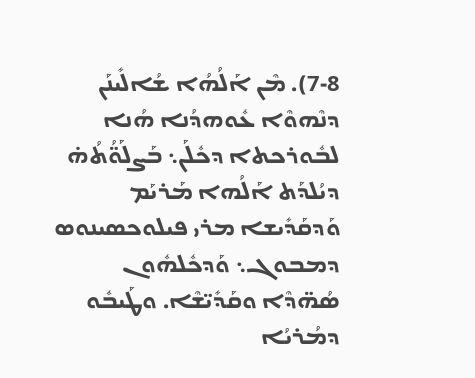7-8). ܡܶܢ ܐܰܠܳܗܳܐ ܫܳܐܠܺܝܢܰܢ ܕܢܶܗܘܶܐ ܥܽܘܗܕܳܢܐ ܗܳܢܐ ܠܒܽܘܪܟܬܐ ܕܟܽܠܰܢ܆ ܒܰܨܠܰܘ̈ܳܬܳܗ̇ ܕܝܳܠܕܰܬ ܐܰܠܳܗܐ ܡܰܪܝܰܡ ܘܰܕܩܰܕܺܝܫܐ ܡܪܝ ܦܝܠܘܟܣܝܢܘܣ ܕܡܒܘܓ܆ ܘܰܕܟܽܠܗܽܘܢ ܣܳܗ̈ܕܶܐ ܘܩܰܕܺܝ̈ܫܶܐ. ܘܛܰܝܒܽܘ ܕܡܳܪܝܳܐ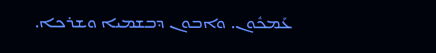ܥܰܡܟܽܘܢ. ܘܐܒܘܢ ܕܒܫܡܝܐ ܘܫܪܟܐ.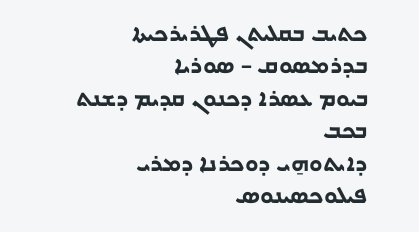ܟܬܝܒ ܒܩܠܝܬܢ ܦܛܪܝܪܟܝܬܐ ܒܕܪܡܣܘܩ – ܣܘܪܝܐ
ܒܝܘܡ ܥܣܪܐ ܕܟܢܘܢ ܩܕܝܡ ܕܫܢܬ ܒܟܒ
ܕܐܝܬܘܗ̱ܝ ܕܘܟܪܢܐ ܕܡܪܝ ܦܝܠܘܟܣܝܢܘܣ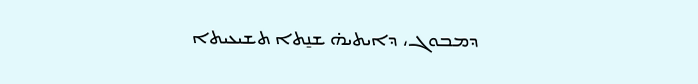ܕܡܒܘܓ، ܕܐܝܬܝܗ̇ ܫܢ̱ܬܐ ܬܫܝܥܝܬܐ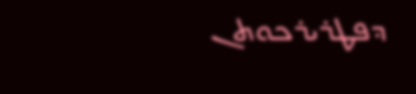ܕܦܛܪܝܪܟܘܬܢ